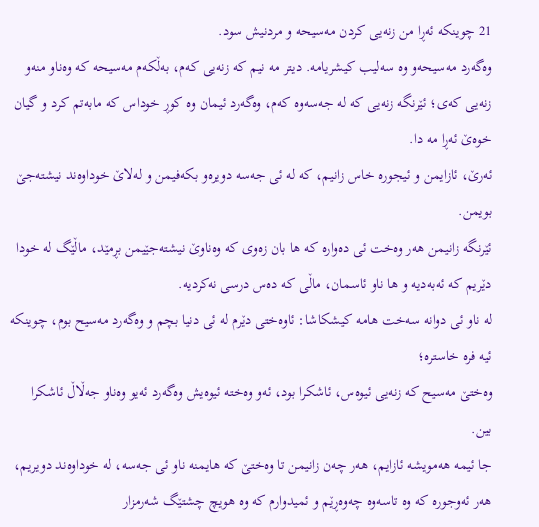21 چوینکه ئەڕا من زنەیی کردن مەسیحه و مردنیش سود.
وەگەرد مەسیحەو وه سەلیب کیشریامه. دیتر مه نیم که زنەیی کەم، بەڵکەم مەسیحه که وەناو منەو زنەیی کەی؛ ئێرنگه زنەیی که له جەسەوه کەم، وەگەرد ئیمان وه کوڕ خوداس که مابەتم کرد و گیان خوەێ ئەڕا مه دا.
ئەرێ، ئازایمن و ئیجوره خاس زانیم، که له ئی جەسه دویرەو بکەفیمن و لەلاێ خوداوەند نیشتەجێ بویمن.
ئێرنگه زانیمن هەر وەخت ئی دەواره که ها بان زەوی که وەناوێ نیشتەجێیمن بڕمێد، ماڵێگ له خودا دێریم که ئەبەدیه و ها ناو ئاسمان، ماڵی که دەس درسی نەکردیه.
له ناو ئی دوانه سەخت هامه کیشکاشا: ئاوەختی دێرم له ئی دنیا بچم و وەگەرد مەسیح بوم، چوینکه ئیه فره خاستره؛
وەختێ مەسیح که زنەیی ئیوەس، ئاشکرا بود، ئەو وەخته ئیوەیش وەگەرد ئەیو وەناو جەڵاڵ ئاشکرا بین.
جا ئیمه هەمویشه ئازایم، هەر چەن زانیمن تا وەختێ که هایمنه ناو ئی جەسه، له خوداوەند دویریم،
هەر ئەوجورە که وه تاسەوه چەوەڕێم و ئمیدوارم که وە هویچ چشتێگ شەرمزار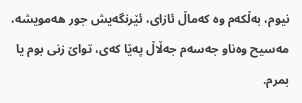نیوم، بەڵکەم وه کەماڵ ئازای، ئێرنگەیش جور هەمویشه، مەسیح وەناو جەسەم جەڵاڵ پەێا کەی، تواێ زنی بوم یا بمرم.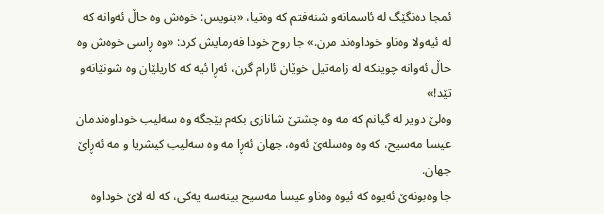ئمجا دەنگێگ له ئاسمانەو شنەفتم که وەتیا، «بنویس: خوەش وه حاڵ ئەوانه که له ئیەولا وەناو خوداوەند مرن.» جا روح خودا فەرمایش کرد: «وه ڕاسی خوەش وه حاڵ ئەوانه چوینکه له زامەتیل خوێان ئارام گرن، ئەڕا ئیه که کاریلێان وه شونێانەو تێد!»
وەلێ دویر له گیانم که مه وه چشتێ شانازی بکەم بێجگه وه سەلیب خوداوەندمان عیسا مەسیح، که وه وەسلەێ ئەوه، جهان ئەڕا مه وه سەلیب کیشریا و مه ئەڕاێ جهان.
جا وەبونەێ ئەیوه که ئیوه وەناو عیسا مەسیح بینەسه یەکی، که له لاێ خوداوه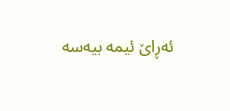ئەڕاێ ئیمه بیەسه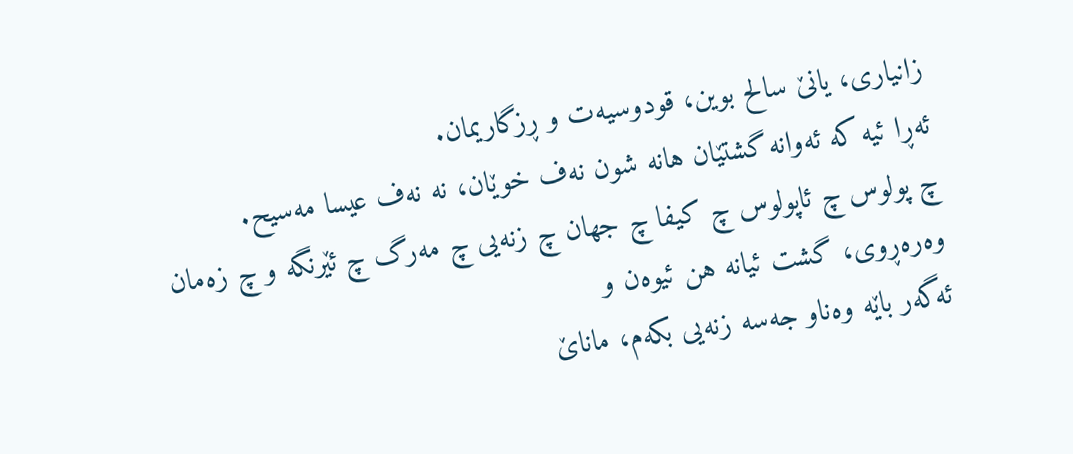زانیاری، یانێ سالح بوین، قودوسیەت و ڕزگاریمان.
ئەڕا ئیه که ئەوانه گشتێان هانه شون نەف خوێان، نه نەف عیسا مەسیح.
چ پولوس چ ئاپولوس چ کیفا چ جهان چ زنەیی چ مەرگ چ ئێرنگه و چ زەمان وەرەڕوی، گشت ئیانه هن ئیوەن و
ئەگەر باێه وەناو جەسه زنەیی بکەم، ماناێ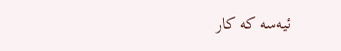ئیەسه که کار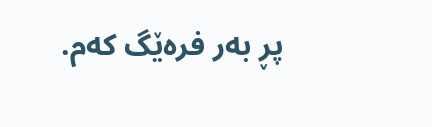پڕ بەر فرەێگ کەم.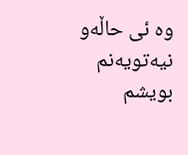وه ئی حاڵەو نیەتویەنم بویشم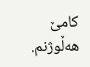کامێ هەڵوژنم.